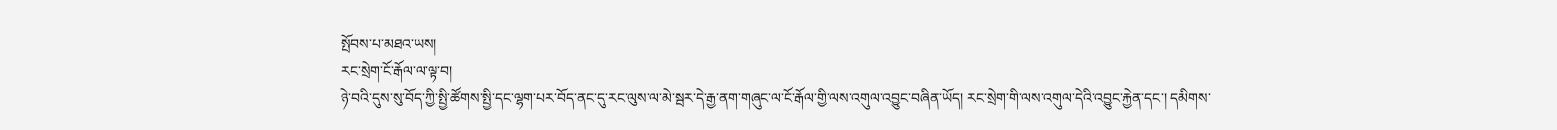སྤོབས་པ་མཐའ་ཡས།
རང་སྲེག་ངོ་རྒོལ་ལ་ལྟ་བ།
ཉེ་བའི་དུས་སུ་བོད་ཀྱི་སྤྱི་ཚོགས་སྤྱི་དང་ལྷག་པར་བོད་ནང་དུ་རང་ལུས་ལ་མེ་སྦར་དེ་རྒྱ་ནག་གཞུང་ལ་ངོ་རྒོལ་གྱི་ལས་འགུལ་འབྱུང་བཞིན་ཡོད། རང་སྲེག་གི་ལས་འགུལ་དེའི་འབྱུང་རྐྱེན་དང་། དམིགས་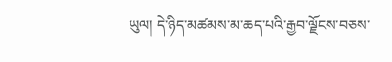ཡུལ། དེ་ཉིད་མཚམས་མ་ཆད་པའི་རྒྱབ་ལྗོངས་བཅས་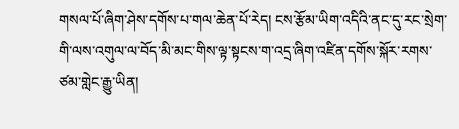གསལ་པོ་ཞིག་ཤེས་དགོས་པ་གལ་ཆེན་པོ་རེད། ངས་རྩོམ་ཡིག་འདིའི་ནང་དུ་རང་སྲེག་གི་ལས་འགུལ་ལ་བོད་མི་མང་གིས་ལྟ་སྟངས་ག་འདྲ་ཞིག་འཛིན་དགོས་སྐོར་རགས་ཙམ་གླེང་རྒྱུ་ཡིན།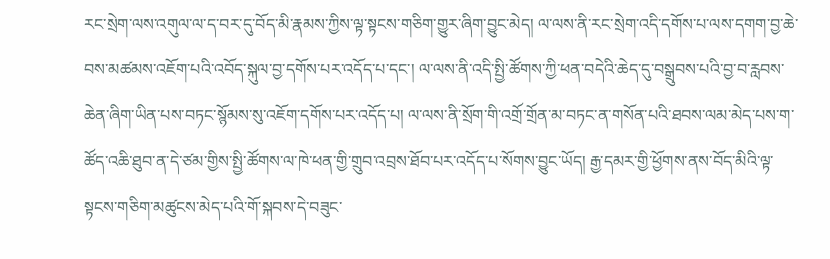རང་སྲེག་ལས་འགུལ་ལ་ད་བར་དུ་བོད་མི་རྣམས་ཀྱིས་ལྟ་སྟངས་གཅིག་གྱུར་ཞིག་བྱུང་མེད། ལ་ལས་ནི་རང་སྲེག་འདི་དགོས་པ་ལས་དགག་བྱ་ཆེ་བས་མཚམས་འཇོག་པའི་འབོད་སྐུལ་བྱ་དགོས་པར་འདོད་པ་དང་། ལ་ལས་ནི་འདི་སྤྱི་ཚོགས་ཀྱི་ཕན་བདེའི་ཆེད་དུ་བསྒྲུབས་པའི་བྱ་བ་རླབས་ཆེན་ཞིག་ཡིན་པས་བཏང་སྙོམས་སུ་འཇོག་དགོས་པར་འདོད་པ། ལ་ལས་ནི་སྲོག་གི་འགྲོ་གྲོན་མ་བཏང་ན་གསོན་པའི་ཐབས་ལམ་མེད་པས་ག་ཚོད་འཆི་ཐུབ་ན་དེ་ཙམ་གྱིས་སྤྱི་ཚོགས་ལ་ཁེ་ཕན་གྱི་གྲུབ་འབྲས་ཐོབ་པར་འདོད་པ་སོགས་བྱུང་ཡོད། རྒྱ་དམར་གྱི་ཕྱོགས་ནས་བོད་མིའི་ལྟ་སྟངས་གཅིག་མཚུངས་མེད་པའི་གོ་སྐབས་དེ་བཟུང་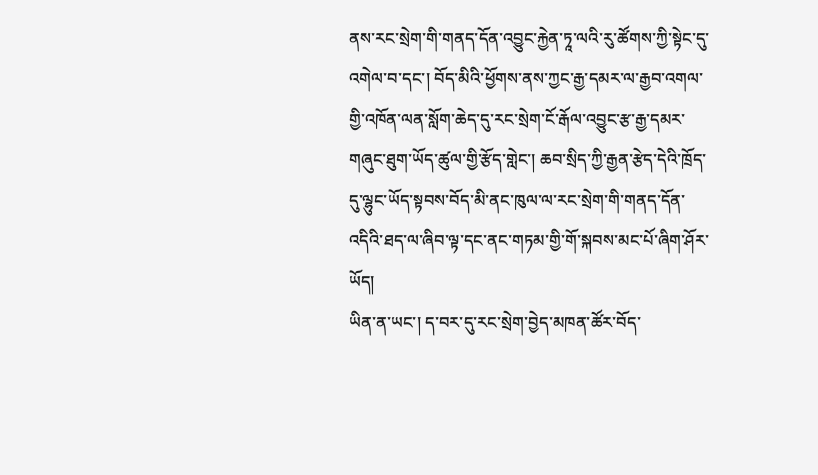ནས་རང་སྲེག་གི་གནད་དོན་འབྱུང་རྐྱེན་ཏཱ་ལའི་རུ་ཚོགས་ཀྱི་སྟེང་དུ་འགེལ་བ་དང་། བོད་མིའི་ཕྱོགས་ནས་ཀྱང་རྒྱ་དམར་ལ་རྒྱབ་འགལ་གྱི་འཁོན་ལན་སློག་ཆེད་དུ་རང་སྲེག་ངོ་རྒོལ་འབྱུང་རྩ་རྒྱ་དམར་གཞུང་ཐུག་ཡོད་ཚུལ་གྱི་རྩོད་གླེང་། ཆབ་སྲིད་ཀྱི་རྒྱན་རྩེད་དེའི་ཁྲོད་དུ་ལྷུང་ཡོད་སྟབས་བོད་མི་ནང་ཁུལ་ལ་རང་སྲེག་གི་གནད་དོན་འདིའི་ཐད་ལ་ཞིབ་ལྟ་དང་ནང་གཏམ་གྱི་གོ་སྐབས་མང་པོ་ཞིག་ཤོར་ཡོད།
ཡིན་ན་ཡང་། ད་བར་དུ་རང་སྲེག་བྱེད་མཁན་ཚོར་བོད་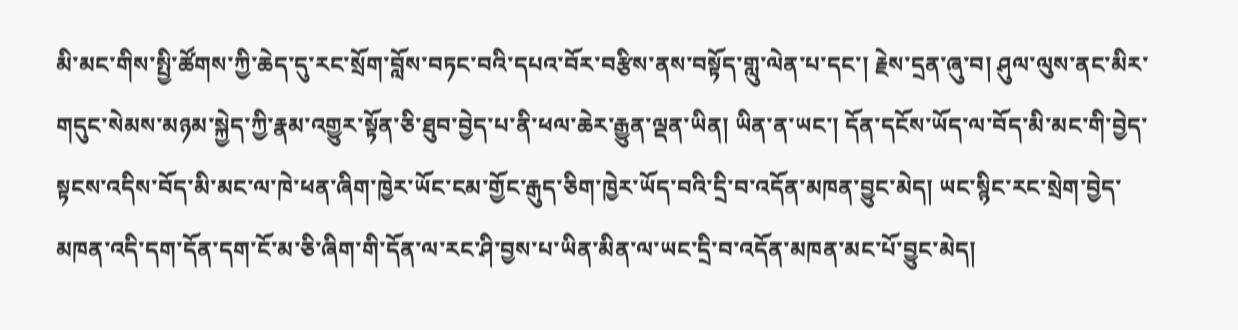མི་མང་གིས་སྤྱི་ཚོགས་ཀྱི་ཆེད་དུ་རང་སྲོག་བློས་བཏང་བའི་དཔའ་བོར་བརྩིས་ནས་བསྟོད་གླུ་ལེན་པ་དང་། རྗེས་དྲན་ཞུ་བ། ཤུལ་ལུས་ནང་མིར་གདུང་སེམས་མཉམ་སྐྱེད་ཀྱི་རྣམ་འགྱུར་སྟོན་ཅི་ཐུབ་བྱེད་པ་ནི་ཕལ་ཆེར་རྒྱུན་ལྡན་ཡིན། ཡིན་ན་ཡང་། དོན་དངོས་ཡོད་ལ་བོད་མི་མང་གི་བྱེད་སྟངས་འདིས་བོད་མི་མང་ལ་ཁེ་ཕན་ཞིག་ཁྱེར་ཡོང་ངམ་གྱོང་རྒུད་ཅིག་ཁྱེར་ཡོད་བའི་དྲི་བ་འདོན་མཁན་བྱུང་མེད། ཡང་སྙིང་རང་སྲེག་བྱེད་མཁན་འདི་དག་དོན་དག་ངོ་མ་ཅི་ཞིག་གི་དོན་ལ་རང་ཤི་བྱས་པ་ཡིན་མིན་ལ་ཡང་དྲི་བ་འདོན་མཁན་མང་པོ་བྱུང་མེད།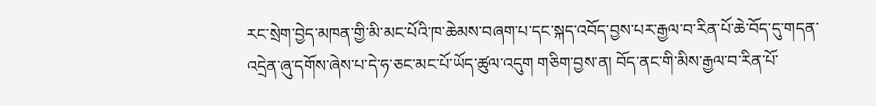རང་སྲེག་བྱེད་མཁན་གྱི་མི་མང་པོའི་ཁ་ཆེམས་བཞག་པ་དང་སྐད་འབོད་བྱས་པར་རྒྱལ་བ་རིན་པོ་ཆེ་བོད་དུ་གདན་འདྲེན་ཞུ་དགོས་ཞེས་པ་དེ་ཧ་ཅང་མང་པོ་ཡོད་ཚུལ་འདུག གཅིག་བྱས་ན། བོད་ནང་གི་མིས་རྒྱལ་བ་རིན་པོ་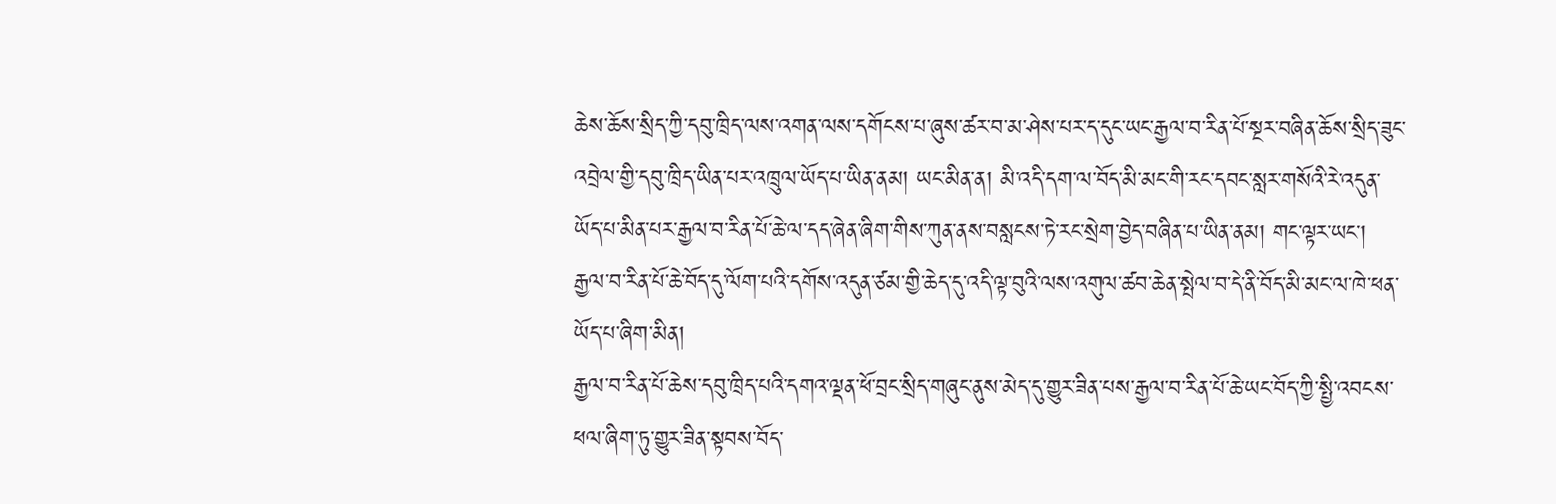ཆེས་ཆོས་སྲིད་ཀྱི་དབུ་ཁྲིད་ལས་འགན་ལས་དགོངས་པ་ཞུས་ཚར་བ་མ་ཤེས་པར་ད་དུང་ཡང་རྒྱལ་བ་རིན་པོ་སྔར་བཞིན་ཆོས་སྲིད་ཟུང་འབྲེལ་གྱི་དབུ་ཁྲིད་ཡིན་པར་འཁྲུལ་ཡོད་པ་ཡིན་ནམ། ཡང་མིན་ན། མི་འདི་དག་ལ་བོད་མི་མང་གི་རང་དབང་སླར་གསོའི་རེ་འདུན་ཡོད་པ་མིན་པར་རྒྱལ་བ་རིན་པོ་ཆེ་ལ་དད་ཞེན་ཞིག་གིས་ཀུན་ནས་བསླངས་ཏེ་རང་སྲེག་བྱེད་བཞིན་པ་ཡིན་ནམ། གང་ལྟར་ཡང་། རྒྱལ་བ་རིན་པོ་ཆེ་བོད་དུ་ལོག་པའི་དགོས་འདུན་ཙམ་གྱི་ཆེད་དུ་འདི་ལྟ་བུའི་ལས་འགུལ་ཚབ་ཆེན་སྤེལ་བ་དེ་ནི་བོད་མི་མང་ལ་ཁེ་ཕན་ཡོད་པ་ཞིག་མིན།
རྒྱལ་བ་རིན་པོ་ཆེས་དབུ་ཁྲིད་པའི་དགའ་ལྡན་ཕོ་བྲང་སྲིད་གཞུང་ནུས་མེད་དུ་གྱུར་ཟིན་པས་རྒྱལ་བ་རིན་པོ་ཆེ་ཡང་བོད་ཀྱི་སྤྱི་འབངས་ཕལ་ཞིག་ཏུ་གྱུར་ཟིན་སྟབས་བོད་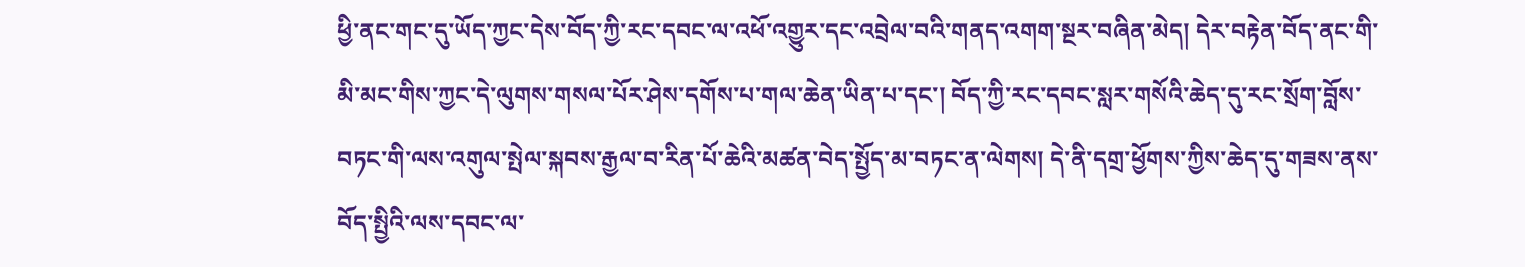ཕྱི་ནང་གང་དུ་ཡོད་ཀྱང་དེས་བོད་ཀྱི་རང་དབང་ལ་འཕོ་འགྱུར་དང་འབྲེལ་བའི་གནད་འགག་སྔར་བཞིན་མེད། དེར་བརྟེན་བོད་ནང་གི་མི་མང་གིས་ཀྱང་དེ་ལུགས་གསལ་པོར་ཤེས་དགོས་པ་གལ་ཆེན་ཡིན་པ་དང་། བོད་ཀྱི་རང་དབང་སླར་གསོའི་ཆེད་དུ་རང་སྲོག་བློས་བཏང་གི་ལས་འགུལ་སྤེལ་སྐབས་རྒྱལ་བ་རིན་པོ་ཆེའི་མཚན་བེད་སྤྱོད་མ་བཏང་ན་ལེགས། དེ་ནི་དགྲ་ཕྱོགས་ཀྱིས་ཆེད་དུ་གཟས་ནས་བོད་སྤྱིའི་ལས་དབང་ལ་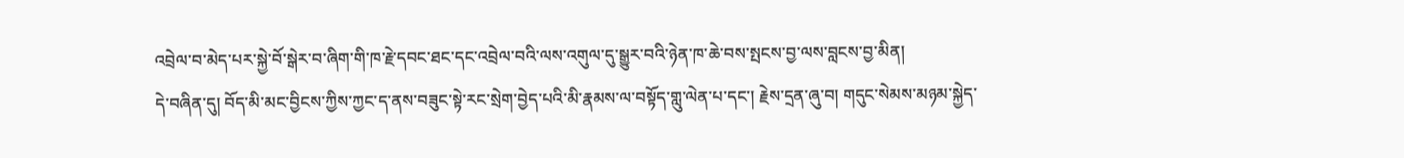འབྲེལ་བ་མེད་པར་སྐྱེ་བོ་སྒེར་བ་ཞིག་གི་ཁ་རྗེ་དབང་ཐང་དང་འབྲེལ་བའི་ལས་འགུལ་དུ་སྒྱུར་བའི་ཉེན་ཁ་ཆེ་བས་སྤངས་བྱ་ལས་བླངས་བྱ་མིན།
དེ་བཞིན་དུ། བོད་མི་མང་བྱིངས་ཀྱིས་ཀྱང་ད་ནས་བཟུང་སྟེ་རང་སྲེག་བྱེད་པའི་མི་རྣམས་ལ་བསྟོད་གླུ་ལེན་པ་དང་། རྗེས་དྲན་ཞུ་བ། གདུང་སེམས་མཉམ་སྐྱེད་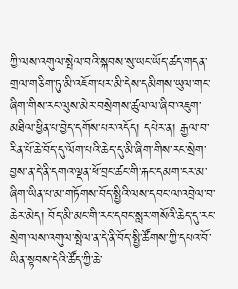ཀྱི་ལས་འགུལ་སྤེལ་བའི་སྐབས་སུ་ཡང་ཡོད་ཚད་གདན་གྲལ་གཅིག་ཏུ་མི་འཇོག་པར་མི་དེས་དམིགས་ཡུལ་གང་ཞིག་གིས་རང་ལུས་མེར་བསྲེགས་ཚུལ་ལ་ཞིབ་འཇུག་མཐིལ་ཕྱིན་པ་བྱེད་དགོས་པར་འདོད། དཔེར་ན། རྒྱལ་བ་རིན་པོ་ཆེ་བོད་དུ་ལོག་པའི་ཆེད་དུ་མི་ཞིག་གིས་རང་སྲེག་བྱས་ན་དེ་ནི་དགའ་ལྡན་ཕོ་བྲང་ཚང་གི་རྐང་དམག་ངར་མ་ཞིག་ཡིན་པ་མ་གཏོགས་བོད་སྤྱིའི་ལས་དབང་ལ་འབྲེལ་བ་ཆེར་མེད། བོད་མི་མང་གི་རང་དབང་སླར་གསོའི་ཆེད་དུ་རང་སྲེག་ལས་འགུལ་སྤེལ་ན་དེ་ནི་བོད་སྤྱི་ཚོགས་ཀྱི་དཔའ་བོ་ཡིན་སྟབས་དེའི་ཚོད་ཀྱི་ཆེ་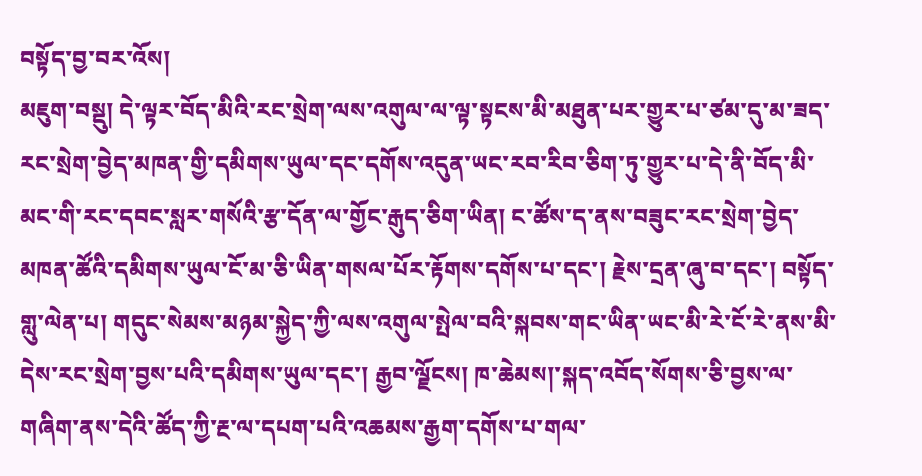བསྟོད་བྱ་བར་འོས།
མཇུག་བསྡུ། དེ་ལྟར་བོད་མིའི་རང་སྲེག་ལས་འགུལ་ལ་ལྟ་སྟངས་མི་མཐུན་པར་གྱུར་པ་ཙམ་དུ་མ་ཟད་རང་སྲེག་བྱེད་མཁན་གྱི་དམིགས་ཡུལ་དང་དགོས་འདུན་ཡང་རབ་རིབ་ཅིག་ཏུ་གྱུར་པ་དེ་ནི་བོད་མི་མང་གི་རང་དབང་སླར་གསོའི་རྩ་དོན་ལ་གྱོང་རྒུད་ཅིག་ཡིན། ང་ཚོས་ད་ནས་བཟུང་རང་སྲེག་བྱེད་མཁན་ཚོའི་དམིགས་ཡུལ་ངོ་མ་ཅི་ཡིན་གསལ་པོར་རྟོགས་དགོས་པ་དང་། རྗེས་དྲན་ཞུ་བ་དང་། བསྟོད་གླུ་ལེན་པ། གདུང་སེམས་མཉམ་སྐྱེད་ཀྱི་ལས་འགུལ་སྤེལ་བའི་སྐབས་གང་ཡིན་ཡང་མི་རེ་ངོ་རེ་ནས་མི་དེས་རང་སྲེག་བྱས་པའི་དམིགས་ཡུལ་དང་། རྒྱབ་ལྗོངས། ཁ་ཆེམས།་སྐད་འབོད་སོགས་ཅི་བྱས་ལ་གཞིག་ནས་དེའི་ཚོད་ཀྱི་རྔ་ལ་དཔག་པའི་འཆམས་རྒྱག་དགོས་པ་གལ་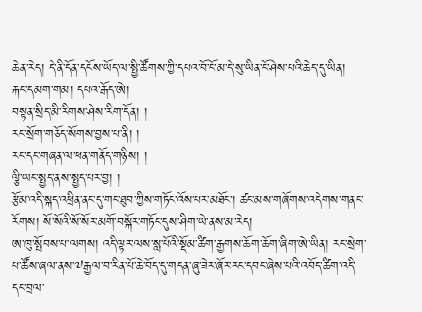ཆེན་རེད། དེ་ནི་དོན་དངོས་ཡོད་ལ་སྤྱི་ཚོགས་ཀྱི་དཔའ་བོ་ངོ་མ་དེ་སུ་ཡིན་ངོ་ཤེས་པའི་ཆེད་དུ་ཡིན།
རྐང་དམག་གམ། དཔའ་རྒོད་ཨེ།
བསྟན་སྲིད་མི་རིགས་ཤེས་རིག་དོན། །
རང་སྲོག་གཅོད་སོགས་བྱས་པ་ནི། །
རང་དང་གཞན་ལ་ཕན་གནོད་གཉིས། །
ལྕི་ཡང་སྤྱད་ནས་སྤྱད་པར་བྱ། །
རྩོམ་འདི་སྐད་འཕྲིན་ནང་དུ་གང་ཐུབ་ཀྱིས་གཏོང་འོས་པར་མཐོང་། ཚང་མས་གཞོགས་འདེགས་གནང་རོགས། སོ་སོའི་སོ་སོར་མགོ་བསྐོར་གཏོང་དུས་ཤིག་ཡེ་ནས་མ་རེད།
ཨ་ཁུ་སྤོབས་པ་ལགས། འདི་ལྟར་ལས་སླ་པོའི་སྡོམ་ཚིག་རྒྱགས་ཆོག་ཆོག་ཞིག་ཨེ་ཡིན། རང་སྲེག་པ་ཚོས་ཞལ་ནས་༧རྒྱལ་བ་རིན་པོ་ཆེ་བོད་དུ་གདན་ཞུ་ཟེར་ཞོར་རང་དབང་ཞེས་པའི་འབོད་ཚིག་འདི་དང་བྲལ་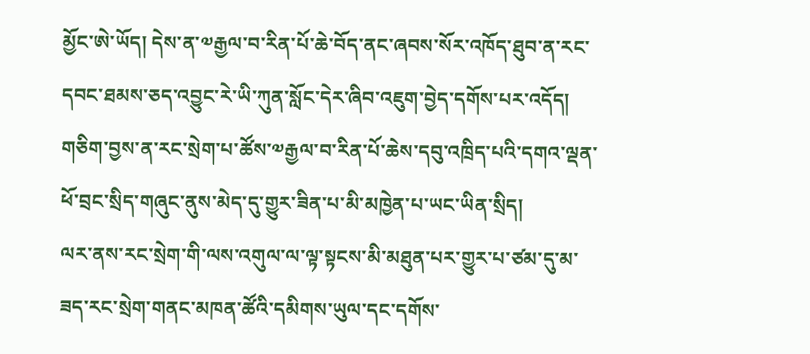མྱོང་ཨེ་ཡོད། དེས་ན་༧རྒྱལ་བ་རིན་པོ་ཆེ་བོད་ནང་ཞབས་སོར་འཁོད་ཐུབ་ན་རང་དབང་ཐམས་ཅད་འབྱུང་རེ་ཡི་ཀུན་སློང་དེར་ཞིབ་འཇུག་བྱེད་དགོས་པར་འདོད། གཅིག་བྱས་ན་རང་སྲེག་པ་ཚོས་༧རྒྱལ་བ་རིན་པོ་ཆེས་དབུ་འཁྲིད་པའི་དགའ་ལྡན་ཕོ་བྲང་སྲིད་གཞུང་ནུས་མེད་དུ་གྱུར་ཟིན་པ་མི་མཁྱེན་པ་ཡང་ཡིན་སྲིད།
ལར་ནས་རང་སྲེག་གི་ལས་འགུལ་ལ་ལྟ་སྟངས་མི་མཐུན་པར་གྱུར་པ་ཙམ་དུ་མ་ཟད་རང་སྲེག་གནང་མཁན་ཚོའི་དམིགས་ཡུལ་དང་དགོས་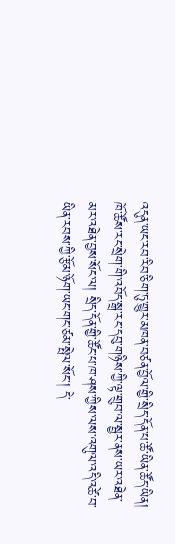འདུན་ཡང་རབ་རིབ་ཅིག་ཏུ་གྱུར་མཁན་བཙན་བྱོལ་གྱི་སྲིད་དོན་པ་ཚོ་ཡིན་ཚོད་ཡིན། ཁོ་ཚོས་རང་སྲེག་གི་འབོད་སྒྲ་རང་དབུ་གཉིས་ཀྱི་ལྟ་གྲུབ་ལ་སྦྱར་ནས་ཡར་འཐེན་མར་འཐེན་བྱས་སོང་ལ། སྲིད་དོན་གྱི་ཚོང་པ་ཁ་ཤས་ཀྱིས་ལས་འགུལ་འདི་འཚེ་བ་ཡིན་རབས་ཀྱི་རྩོམ་ཉོག་ཡང་གང་ཙམ་སྤེལ་སོང་། དེ་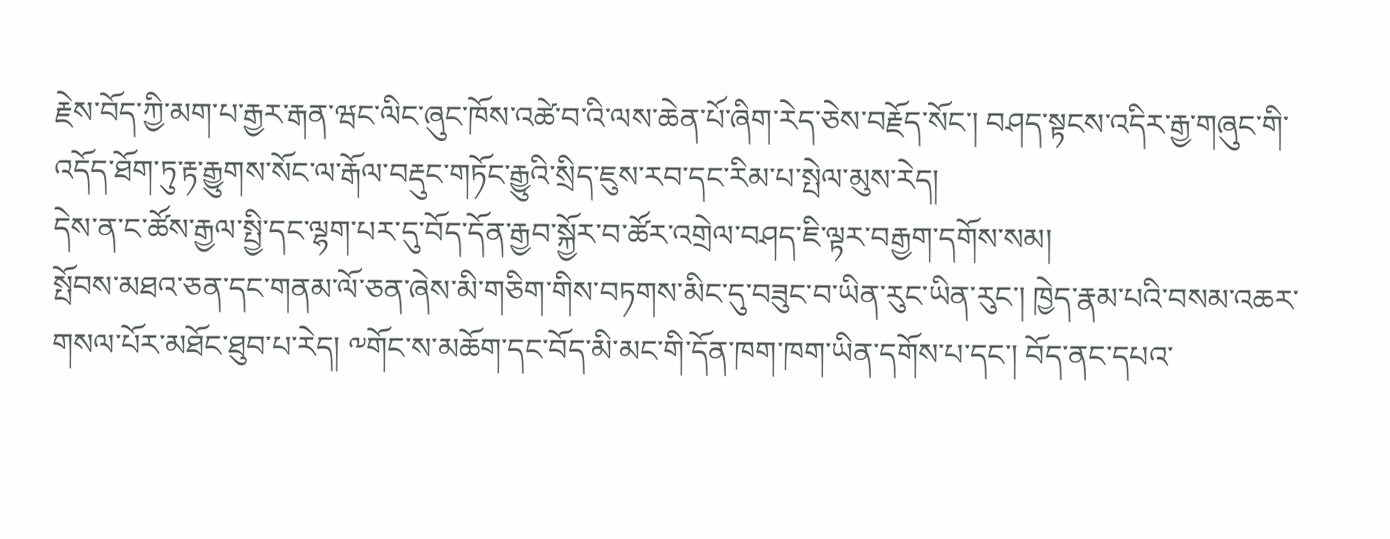རྗེས་བོད་ཀྱི་མག་པ་རྒྱར་རྒན་ཝང་ལིང་ཞུང་ཁོས་འཚེ་བ་འི་ལས་ཆེན་པོ་ཞིག་རེད་ཅེས་བརྗོད་སོང་། བཤད་སྟངས་འདིར་རྒྱ་གཞུང་གི་འདོད་ཐོག་ཏུ་རྟ་རྒྱུགས་སོང་ལ་རྒོལ་བརྡུང་གཏོང་རྒྱུའི་སྲིད་ཇུས་རབ་དང་རིམ་པ་སྤེལ་མུས་རེད།
དེས་ན་ང་ཚོས་རྒྱལ་སྤྱི་དང་ལྷག་པར་དུ་བོད་དོན་རྒྱབ་སྐྱོར་བ་ཚོར་འགྲེལ་བཤད་ཇི་ལྟར་བརྒྱག་དགོས་སམ།
སྤོབས་མཐའ་ཅན་དང་གནམ་ལོ་ཅན་ཞེས་མི་གཅིག་གིས་བཏགས་མིང་དུ་བཟུང་བ་ཡིན་རུང་ཡིན་རུང་། ཁྱེད་རྣམ་པའི་བསམ་འཆར་གསལ་པོར་མཐོང་ཐུབ་པ་རེད། ༸གོང་ས་མཆོག་དང་བོད་མི་མང་གི་དོན་ཁག་ཁག་ཡིན་དགོས་པ་དང་། བོད་ནང་དཔའ་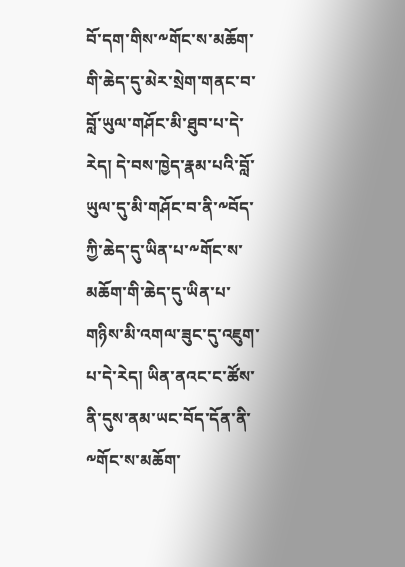བོ་དག་གིས་༸གོང་ས་མཆོག་གི་ཆེད་དུ་མེར་སྲེག་གནང་བ་བློ་ཡུལ་གཤོང་མི་ཐུབ་པ་དེ་རེད། དེ་བས་ཁྱེད་རྣམ་པའི་བློ་ཡུལ་དུ་མི་གཤོང་བ་ནི་༸བོད་ཀྱི་ཆེད་དུ་ཡིན་པ་༸གོང་ས་མཆོག་གི་ཆེད་དུ་ཡིན་པ་གཉིས་མི་འགལ་ཟུང་དུ་འཇུག་པ་དེ་རེད། ཡིན་ནའང་ང་ཚོས་ནི་དུས་ནམ་ཡང་བོད་དོན་ནི་༸གོང་ས་མཆོག་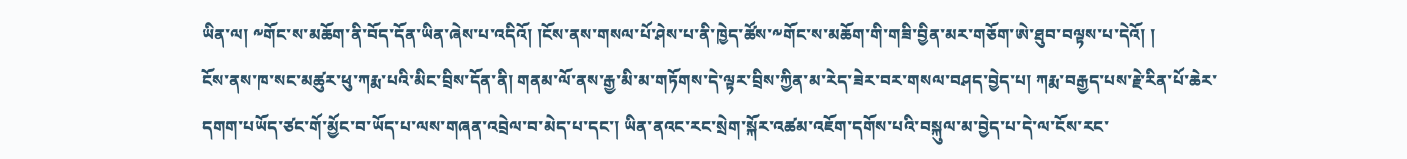ཡིན་ལ། ༸གོང་ས་མཆོག་ནི་བོད་དོན་ཡིན་ཞེས་པ་འདིའོ། །ངོས་ནས་གསལ་པོ་ཤེས་པ་ནི་ཁྱེད་ཚོས་༸གོང་ས་མཆོག་གི་གཟི་བྱིན་མར་གཅོག་ཨེ་ཐུབ་བལྟས་པ་དེའོ། །
ངོས་ནས་ཁ་སང་མཚུར་ཕུ་ཀརྨ་པའི་མིང་བྲིས་དོན་ནི། གནམ་ལོ་ནས་རྒྱ་མི་མ་གཏོགས་དེ་ལྟར་བྲིས་ཀྱིན་མ་རེད་ཟེར་བར་གསལ་བཤད་བྱེད་པ། ཀརྨ་བརྒྱད་པས་རྗེ་རིན་པོ་ཆེར་དགག་པཡོད་ཙང་གོ་མྱོང་བ་ཡོད་པ་ལས་གཞན་འབྲེལ་བ་མེད་པ་དང་། ཡིན་ནའང་རང་སྲེག་སྐོར་འཚམ་འཇོག་དགོས་པའི་བསྐུལ་མ་བྱེད་པ་དེ་ལ་ངོས་རང་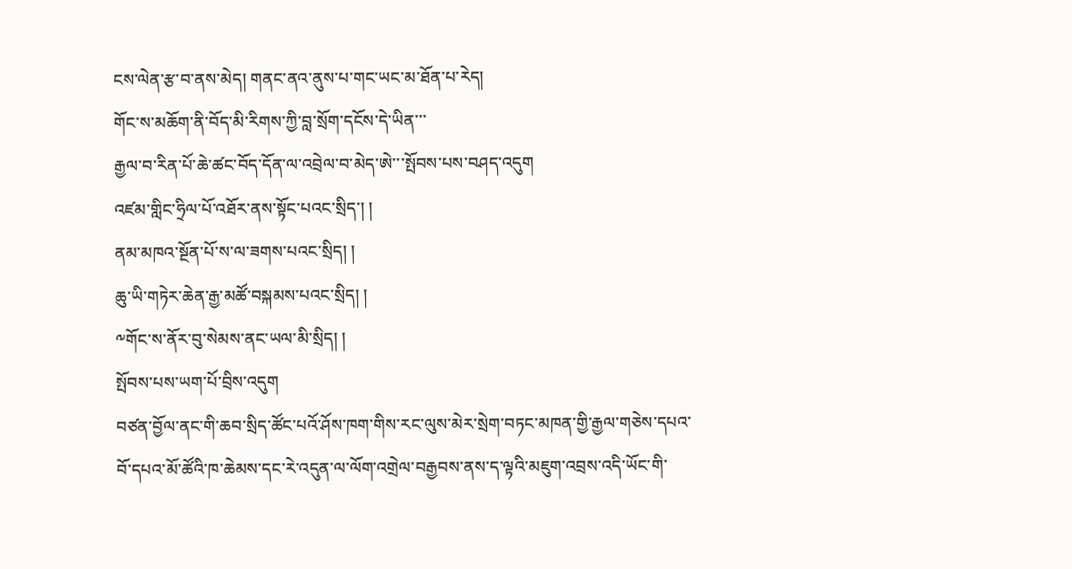ངས་ལེན་རྩ་བ་ནས་མེད། གནང་ནའ་ནུས་པ་གང་ཡང་མ་ཐོན་པ་རེད།
གོང་ས་མཆོག་ནི་བོད་མི་རིགས་ཀྱི་བླ་སྲོག་དངོས་དེ་ཡིན་་་
རྒྱལ་བ་རིན་པོ་ཆེ་ཚང་བོད་དོན་ལ་འབྲེལ་བ་མེད་ཨེ་་་སྤོབས་པས་བཤད་འདུག
འཛམ་གླིང་ཧྲིལ་པོ་འཐོར་ནས་སྟོང་པའང་སྲིད་། །
ནམ་མཁའ་སྔོན་པོ་ས་ལ་ཟགས་པའང་སྲིད། །
ཆུ་ཡི་གཏེར་ཆེན་རྒྱ་མཚོ་བསྐམས་པའང་སྲིད། །
༸གོང་ས་ནོར་བུ་སེམས་ནང་ཡལ་མི་སྲིད། །
སྤོབས་པས་ཡག་པོ་བྲིས་འདུག
བཙན་བྱོལ་ནང་གི་ཆབ་སྲིད་ཚོང་པའོ་ཤོས་ཁག་གིས་རང་ལུས་མེར་སྲེག་བཏང་མཁན་གྱི་རྒྱལ་གཅེས་དཔའ་བོ་དཔའ་མོ་ཚོའི་ཁ་ཆེམས་དང་རེ་འདུན་ལ་ལོག་འགྲེལ་བརྒྱབས་ནས་ད་ལྟའི་མཇུག་འབྲས་འདི་ཡོང་གི་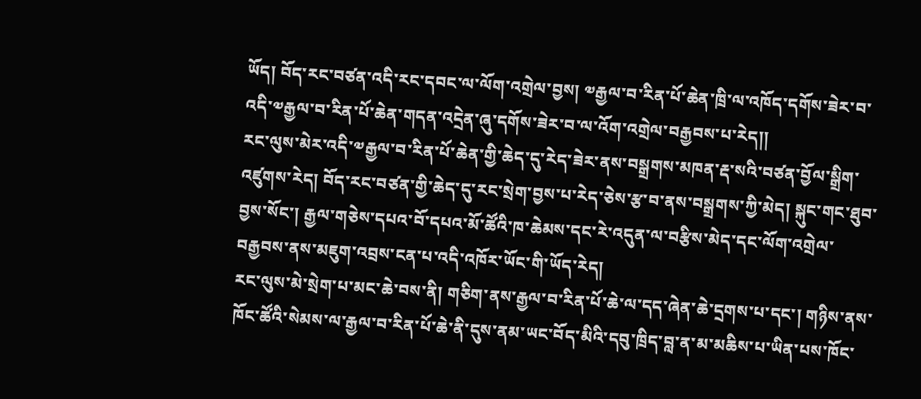ཡོད། བོད་རང་བཙན་འདི་རང་དབང་ལ་ལོག་འགྲེལ་བྱས། ༧རྒྱལ་བ་རིན་པོ་ཆེན་ཁྲི་ལ་འཁོད་དགོས་ཟེར་བ་འདི་༧རྒྱལ་བ་རིན་པོ་ཆེན་གདན་འདྲེན་ཞུ་དགོས་ཟེར་བ་ལ་འོག་འགྲེལ་བརྒྱབས་པ་རེད།།
རང་ལུས་མེར་འདི་༧རྒྱལ་བ་རིན་པོ་ཆེན་གྱི་ཆེད་དུ་རེད་ཟེར་ནས་བསྒྲགས་མཁན་རྡ་སའི་བཙན་བྱོལ་སྒྲིག་འཛུགས་རེད། བོད་རང་བཙན་གྱི་ཆེད་དུ་རང་སྲེག་བྱས་པ་རེད་ཅེས་རྩ་བ་ནས་བསྒྲགས་ཀྱི་མེད། སྐུང་གང་ཐུབ་བྱས་སོང་། རྒྱལ་གཅེས་དཔའ་བོ་དཔའ་མོ་ཚོའི་ཁ་ཆེམས་དང་རེ་འདུན་ལ་བརྩིས་མེད་དང་ལོག་འགྲེལ་བརྒྱབས་ནས་མཇུག་འབྲས་ངན་པ་འདི་འཁོར་ཡོང་གི་ཡོད་རེད།
རང་ལུས་མེ་སྲེག་པ་མང་ཆེ་བས་ནི། གཅིག་ནས་རྒྱལ་བ་རིན་པོ་ཆེ་ལ་དད་ཞེན་ཆེ་དྲགས་པ་དང་། གཉིས་ནས་ཁོང་ཚོའི་སེམས་ལ་རྒྱལ་བ་རིན་པོ་ཆེ་ནི་དུས་ནམ་ཡང་བོད་མིའི་དབུ་ཁྲིད་བླ་ན་མ་མཆིས་པ་ཡིན་པས་ཁོང་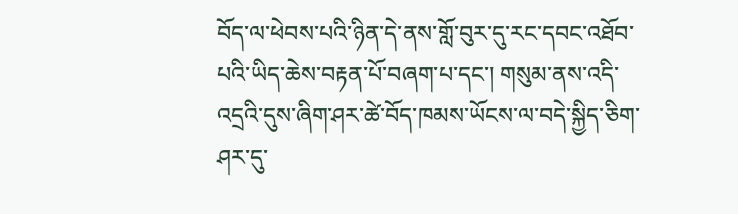བོད་ལ་ཕེབས་པའི་ཉིན་དེ་ནས་གློ་བུར་དུ་རང་དབང་འཐོབ་པའི་ཡིད་ཆེས་བརྟན་པོ་བཞག་པ་དང་། གསུམ་ནས་འདི་འདྲའི་དུས་ཞིག་ཤར་ཚེ་བོད་ཁམས་ཡོངས་ལ་བདེ་སྐྱིད་ཅིག་ཤར་དུ་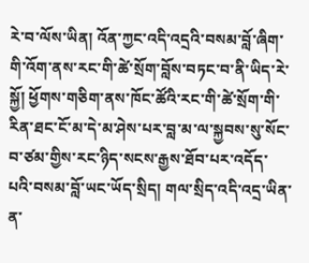རེ་བ་ལོས་ཡིན། འོན་ཀྱང་འདི་འདྲའི་བསམ་བློ་ཞིག་གི་འོག་ནས་རང་གི་ཚེ་སྲོག་བློས་བཏང་བ་ནི་ཡིད་རེ་སྐྱོ། ཕྱོགས་གཅིག་ནས་ཁོང་ཚོའི་རང་གི་ཚེ་སྲོག་གི་རིན་ཐང་ངོ་མ་དེ་མ་ཤེས་པར་བླ་མ་ལ་སྐྱབས་སུ་སོང་བ་ཙམ་གྱིས་རང་ཉིད་སངས་རྒྱས་ཐོབ་པར་འདོད་པའི་བསམ་བློ་ཡང་ཡོད་སྲིད། གལ་སྲིད་འདི་འདྲ་ཡིན་ན་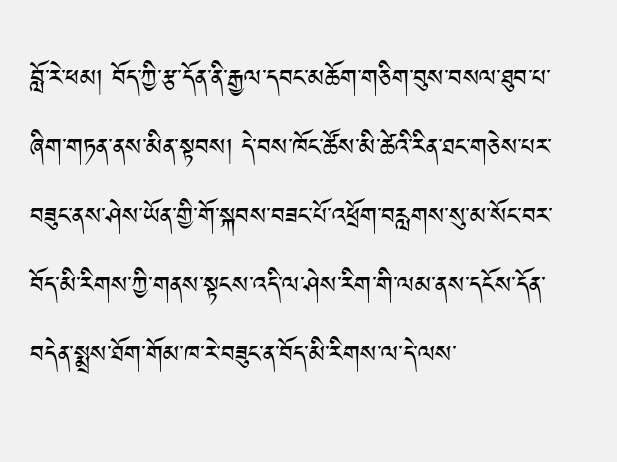བློ་རེ་ཕམ། བོད་ཀྱི་རྩ་དོན་ནི་རྒྱལ་དབང་མཆོག་གཅིག་བུས་བསལ་ཐུབ་པ་ཞིག་གཏན་ནས་མིན་སྟབས། དེ་བས་ཁོང་ཚོས་མི་ཚེའི་རིན་ཐང་གཅེས་པར་བཟུང་ནས་ཤེས་ཡོན་གྱི་གོ་སྐབས་བཟང་པོ་འཕྲོག་བརླགས་སུ་མ་སོང་བར་བོད་མི་རིགས་ཀྱི་གནས་སྟངས་འདི་ལ་ཤེས་རིག་གི་ལམ་ནས་དངོས་དོན་བདེན་སྨྲས་ཐོག་གོམ་ཁ་རེ་བཟུང་ན་བོད་མི་རིགས་ལ་དེ་ལས་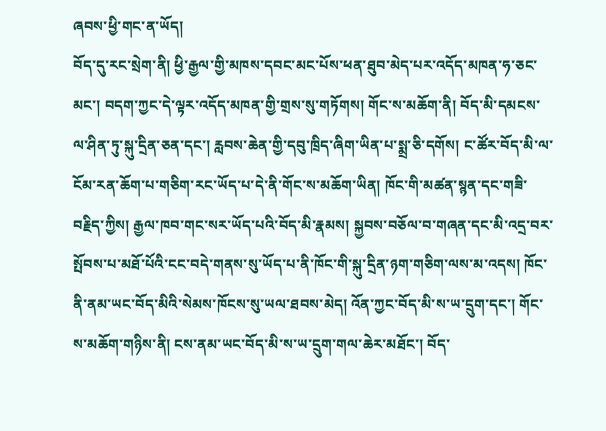ཞབས་ཕྱི་གང་ན་ཡོད།
བོད་དུ་རང་སྲེག་ནི། ཕྱི་རྒྱལ་གྱི་མཁས་དབང་མང་པོས་ཕན་ཐུབ་མེད་པར་འདོད་མཁན་ཧ་ཅང་མང་། བདག་ཀྱང་དེ་ལྟར་འདོད་མཁན་གྱི་གྲས་སུ་གཏོགས། གོང་ས་མཆོག་ནི། བོད་མི་དམངས་ལ་ཤིན་ཏུ་སྐུ་དྲིན་ཅན་དང་། རླབས་ཆེན་གྱི་དབུ་ཁྲིད་ཞིག་ཡིན་པ་སྨྲ་ཅི་དགོས། ང་ཚོར་བོད་མི་ལ་ངོམ་རན་ཆོག་པ་གཅིག་རང་ཡོད་པ་དེ་ནི་གོང་ས་མཆོག་ཡིན། ཁོང་གི་མཚན་སྙན་དང་གཟི་བརྗིད་ཀྱིས། རྒྱལ་ཁབ་གང་སར་ཡོད་པའི་བོད་མི་རྣམས། སྐྱབས་བཅོལ་བ་གཞན་དང་མི་འདྲ་བར་སྤོབས་པ་མཐོ་པོའི་ངང་བདེ་གནས་སུ་ཡོད་པ་ནི་ཁོང་གི་སྐུ་དྲིན་ཉག་གཅིག་ལས་མ་འདས། ཁོང་ནི་ནམ་ཡང་བོད་མིའི་སེམས་ཁོངས་སུ་ཡལ་ཐབས་མེད། འོན་ཀྱང་བོད་མི་ས་ཡ་དྲུག་དང་། གོང་ས་མཆོག་གཉིས་ནི། ངས་ནམ་ཡང་བོད་མི་ས་ཡ་དྲུག་གལ་ཆེར་མཐོང་། བོད་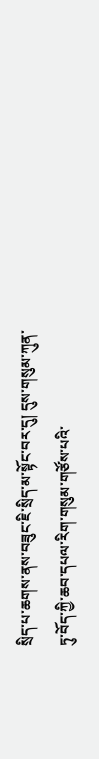སྲིད་པ་ཆགས་ནས་བཟུང་ཇི་སྲིད་མ་སྟོང་བར་དུ། དུས་གསུམ་ཀུན་ཏུ་བོད་ཀྱི་ཆབ་དཔལ་རིག་གསུམ་གཙོས་པའི་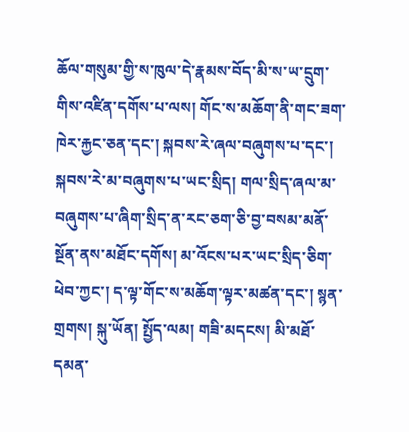ཆོལ་གསུམ་གྱི་ས་ཁུལ་དེ་རྣམས་བོད་མི་ས་ཡ་དྲུག་གིས་འཛིན་དགོས་པ་ལས། གོང་ས་མཆོག་ནི་གང་ཟག་ཁེར་རྐྱང་ཅན་དང་། སྐབས་རེ་ཞལ་བཞུགས་པ་དང་། སྐབས་རེ་མ་བཞུགས་པ་ཡང་སྲིད། གལ་སྲིད་ཞལ་མ་བཞུགས་པ་ཞིག་སྲིད་ན་རང་ཅག་ཅི་བྱ་བསམ་མནོ་སྔོན་ནས་མཐོང་དགོས། མ་འོངས་པར་ཡང་སྲིད་ཅིག་ཕེབ་ཀྱང་། ད་ལྟ་གོང་ས་མཆོག་ལྟར་མཚན་དང་། སྙན་གྲགས། སྐུ་ཡོན། སྤྱོད་ལམ། གཟི་མདངས། མི་མཐོ་དམན་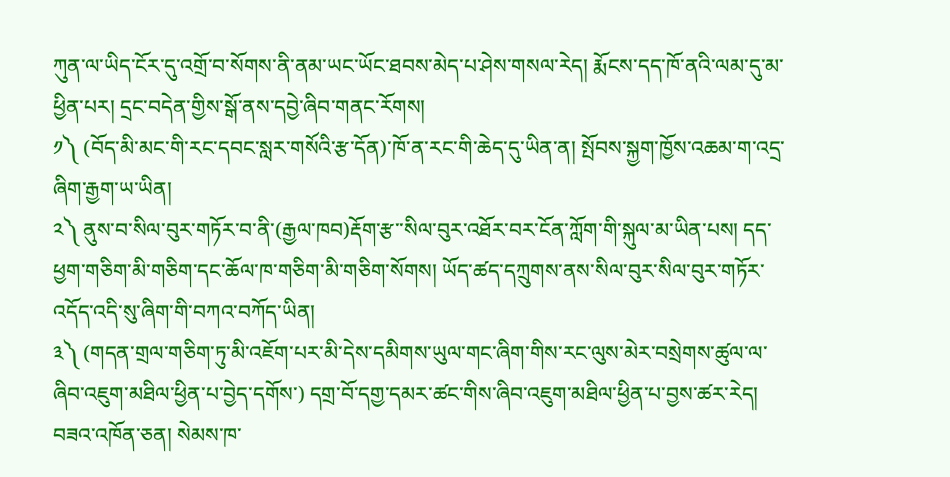ཀུན་ལ་ཡིད་ངོར་དུ་འགྲོ་བ་སོགས་ནི་ནམ་ཡང་ཡོང་ཐབས་མེད་པ་ཤེས་གསལ་རེད། རྨོངས་དད་ཁོ་ནའི་ལམ་དུ་མ་ཕྱིན་པར། དྲང་བདེན་གྱིས་སྒོ་ནས་དབྱེ་ཞིབ་གནང་རོགས།
༡༽ (བོད་མི་མང་གི་རང་དབང་སླར་གསོའི་རྩ་དོན)་ཁོ་ན་རང་གི་ཆེད་དུ་ཡིན་ན། སྤོབས་སྐྱག་ཁྱོས་འཆམ་ག་འདྲ་ཞིག་རྒྱག་ཡ་ཡིན།
༢༽ ནུས་བ་སིལ་བུར་གཏོར་བ་ནི་(རྒྱལ་ཁབ)རྡོག་རྩ་་སིལ་བུར་འཐོར་བར་ངོན་ཀློག་གི་སྐུལ་མ་ཡིན་པས། དད་ཕྱག་གཅིག་མི་གཅིག་དང་ཆོལ་ཁ་གཅིག་མི་གཅིག་སོགས། ཡོད་ཚད་དཀྲུགས་ནས་སིལ་བུར་སིལ་བུར་གཏོར་འདོད་འདི་སུ་ཞིག་གི་བཀའ་བཀོད་ཡིན།
༣༽ (གདན་གྲལ་གཅིག་ཏུ་མི་འཇོག་པར་མི་དེས་དམིགས་ཡུལ་གང་ཞིག་གིས་རང་ལུས་མེར་བསྲེགས་ཚུལ་ལ་ཞིབ་འཇུག་མཐིལ་ཕྱིན་པ་བྱེད་དགོས་) དགྲ་བོ་དགྱ་དམར་ཚང་གིས་ཞིབ་འཇུག་མཐིལ་ཕྱིན་པ་བྱས་ཚར་རེད། བཟའ་འཁོན་ཅན། སེམས་ཁ་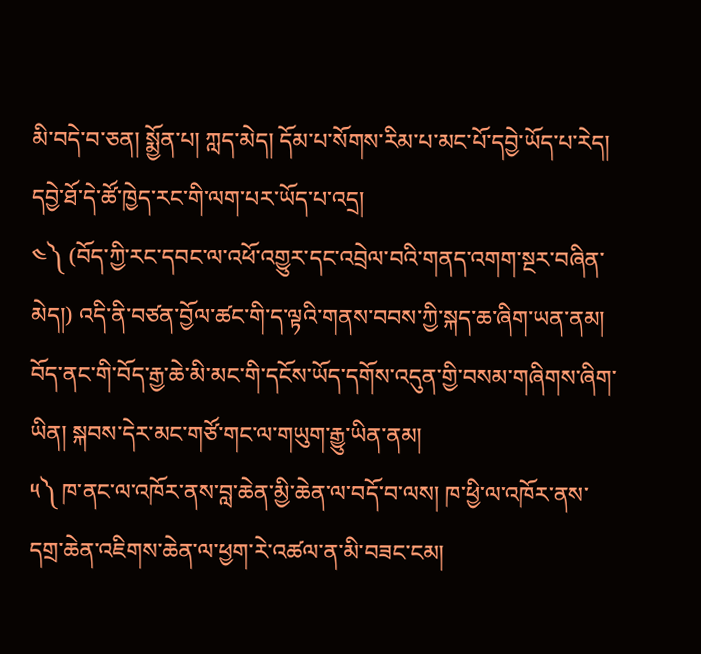མི་བདེ་བ་ཅན། སྨྱོན་པ། ཀླད་མེད། དོམ་པ་སོགས་རིམ་པ་མང་པོ་དབྱེ་ཡོད་པ་རེད། དབྱེ་ཐོ་དེ་ཚོ་ཁྱེད་རང་གི་ལག་པར་ཡོད་པ་འདྲ།
༤༽ (བོད་ཀྱི་རང་དབང་ལ་འཕོ་འགྱུར་དང་འབྲེལ་བའི་གནད་འགག་སྔར་བཞིན་མེད།) འདི་ནི་བཙན་བྱོལ་ཚང་གི་ད་ལྟའི་གནས་བབས་ཀྱི་སྐད་ཆ་ཞིག་ཡན་ནམ། བོད་ནང་གི་བོད་རྒྱ་ཆེ་མི་མང་གི་དངོས་ཡོད་དགོས་འདུན་གྱི་བསམ་གཞིགས་ཞིག་ཡིན། སྐབས་དེར་མང་གཙོ་གང་ལ་གཡུག་རྒྱུ་ཡིན་ནམ།
༥༽ ཁ་ནང་ལ་འཁོར་ནས་བླ་ཆེན་མྱི་ཆེན་ལ་བདོ་བ་ལས། ཁ་ཕྱི་ལ་འཁོར་ནས་དགྲ་ཆེན་འཇིགས་ཆེན་ལ་ཕྱག་རེ་འཚལ་ན་མི་བཟང་ངམ།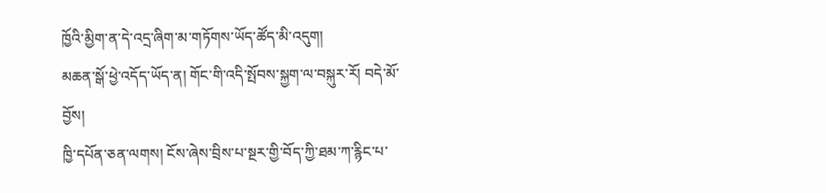ཁྱོའི་མྱིག་ན་དེ་འདྲ་ཞིག་མ་གཏོགས་ཡོད་ཚོད་མི་འདུག།
མཆན་སྒོ་ཕྱེ་འདོད་ཡོད་ན། གོང་གི་འདི་སྤོབས་སྐྱག་ལ་བསྐུར་རོ། བདེ་མོ་བྱོས།
ཁྱི་དཔོན་ཅན་ལགས། ངོས་ཞེས་བྲིས་པ་སྔར་གྱི་བོད་ཀྱི་ཐམ་ཀ་རྙིང་པ་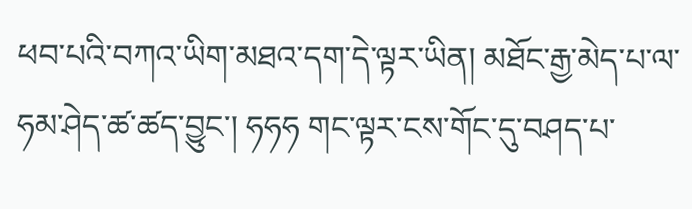ཕབ་པའི་བཀའ་ཡིག་མཐའ་དག་དེ་ལྟར་ཡིན། མཐོང་རྒྱ་མེད་པ་ལ་ཧམ་ཤེད་ཚ་ཚད་བྱུང་། ཧཧཧ གང་ལྟར་ངས་གོང་དུ་བཤད་པ་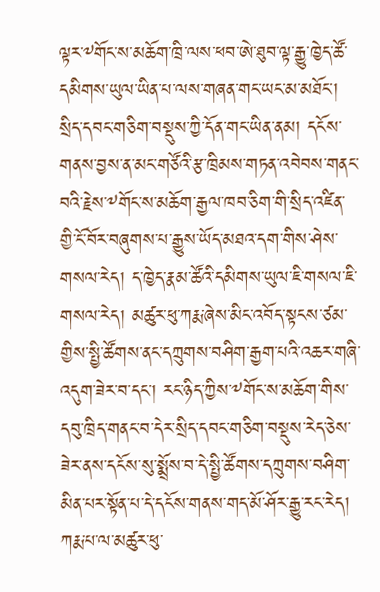ལྟར་༸གོང་ས་མཆོག་ཁྲི་ལས་ཕབ་ཨེ་ཐུབ་ལྟ་རྒྱུ་ཁྱེད་ཚོ་དམིགས་ཡུལ་ཡིན་པ་ལས་གཞན་གང་ཡང་མ་མཐོང་། སྲིད་དབང་གཅིག་བསྡུས་ཀྱི་དོན་གང་ཡིན་ནམ། དངོས་གནས་བྱས་ན་མང་གཙོའི་རྩ་ཁྲིམས་གཏན་འབེབས་གནང་བའི་རྗེས་༸གོང་ས་མཆོག་རྒྱལ་ཁབ་ཅིག་གི་སྲིད་འཛིན་གྱི་ངོ་བོར་བཞུགས་པ་རྒྱུས་ཡོད་མཐའ་དག་གིས་ཤེས་གསལ་རེད། ད་ཁྱེད་རྣམ་ཚོའི་དམིགས་ཡུལ་ཇི་གསལ་ཇི་གསལ་རེད། མཚུར་ཕུ་ཀརྨ་ཞེས་མིང་འབོད་སྟངས་ཙམ་གྱིས་སྤྱི་ཚོགས་ནང་དཀྲུགས་བཤིག་རྒྱག་པའི་འཆར་གཞི་འདུག་ཟེར་བ་དང་། རང་ཉིད་ཀྱིས་༸གོང་ས་མཆོག་གིས་དབུ་ཁྲིད་གནང་བ་དེར་སྲིད་དབང་གཅིག་བསྡུས་རེད་ཅེས་ཟེར་ནས་དངོས་སུ་སྨྲོས་བ་དེ་སྤྱི་ཚོགས་དཀྲུགས་བཤིག་མིན་པར་སྟོན་པ་དེ་དངོས་གནས་གད་མོ་ཤོར་རྒྱུ་རང་རེད། ཀརྨ་པ་ལ་མཚུར་ཕུ་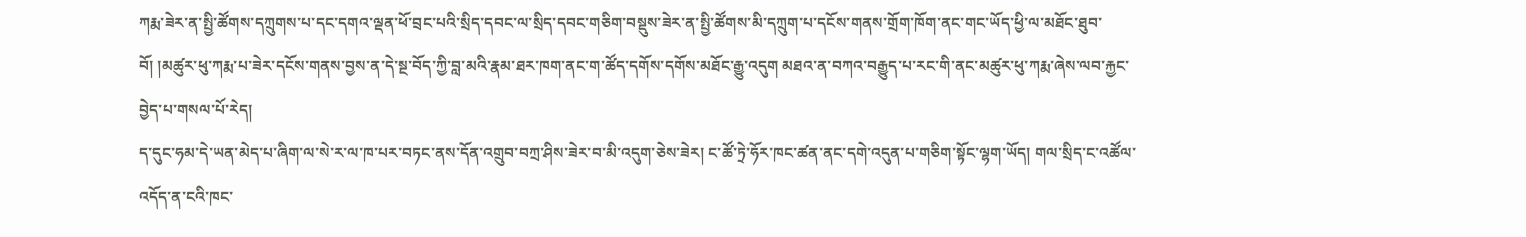ཀརྨ་ཟེར་ན་སྤྱི་ཚོགས་དཀྲུགས་པ་དང་དགའ་ལྡན་ཕོ་བྲང་པའི་སྲིད་དབང་ལ་སྲིད་དབང་གཅིག་བསྡུས་ཟེར་ན་སྤྱི་ཚོགས་མི་དཀྲུག་པ་དངོས་གནས་གྲོག་ཁོག་ནང་གང་ཡོད་ཕྱི་ལ་མཐོང་ཐུབ་བོ། །མཚུར་ཕུ་ཀརྨ་པ་ཟེར་དངོས་གནས་བྱས་ན་དེ་སྔ་བོད་ཀྱི་བླ་མའི་རྣམ་ཐར་ཁག་ནང་ག་ཚོད་དགོས་དགོས་མཐོང་རྒྱུ་འདུག མཐའ་ན་བཀའ་བརྒྱུད་པ་རང་གི་ནང་མཚུར་ཕུ་ཀརྨ་ཞེས་ལབ་རྐྱང་བྱེད་པ་གསལ་པོ་རེད།
ད་དུང་ཧམ་དེ་ཡན་མེད་པ་ཞིག་ལ་སེ་ར་ལ་ཁ་པར་བཏང་ནས་དོན་འགྲུབ་བཀྲ་ཤིས་ཟེར་བ་མི་འདུག་ཅེས་ཟེར། ང་ཚོ་ཏྲེ་ཧོར་ཁང་ཚན་ནང་དགེ་འདུན་པ་གཅིག་སྟོང་ལྷག་ཡོད། གལ་སྲིད་ང་འཚོལ་འདོད་ན་ངའི་ཁང་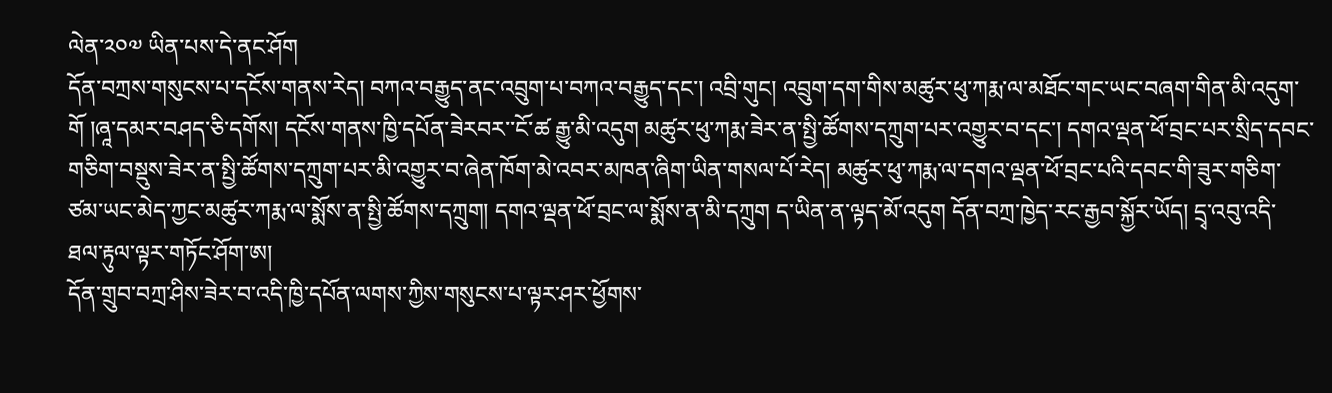ལེན་༢༠༧ ཡིན་པས་དེ་ནང་ཤོག
དོན་བཀྲས་གསུངས་པ་དངོས་གནས་རེད། བཀའ་བརྒྱུད་ནང་འབྲུག་པ་བཀའ་བརྒྱུད་དང་། འབྲི་གུང། འབྲུག་དག་གིས་མཚུར་ཕུ་ཀརྨ་ལ་མཐོང་གང་ཡང་བཞག་གིན་མི་འདུག་གོ །ཞཱ་དམར་བཤད་ཅི་དགོས། དངོས་གནས་ཁྱི་དཔོན་ཟེརབར་་ངོ་ཚ རྒྱུ་མི་འདུག མཚུར་ཕུ་ཀརྨ་ཟེར་ན་སྤྱི་ཚོགས་དཀྲུག་པར་འགྱུར་བ་དང་། དགའ་ལྡན་ཕོ་བྲང་པར་སྲིད་དབང་གཅིག་བསྡུས་ཟེར་ན་སྤྱི་ཚོགས་དཀྲུག་པར་མི་འགྱུར་བ་ཞེན་ཁོག་མེ་འབར་མཁན་ཞིག་ཡིན་གསལ་པོ་རེད། མཚུར་ཕུ་ཀརྨ་ལ་དགའ་ལྡན་ཕོ་བྲང་པའི་དབང་གི་ཟུར་གཅིག་ཙམ་ཡང་མེད་ཀྱང་མཚུར་ཀརྨ་ལ་སྨོས་ན་སྤྱི་ཚོགས་དཀྲུག། དགའ་ལྡན་ཕོ་བྲང་ལ་སྨོས་ན་མི་དཀྲུག ད་ཡིན་ན་ལྟད་མོ་འདུག དོན་བཀྲ་ཁྱེད་རང་རྒྱབ་སྐྱོར་ཡོད། དྲྭ་འབུ་འདི་ཐལ་རྟུལ་ལྟར་གཏོང་ཤོག་ཨ།
དོན་གྲུབ་བཀྲ་ཤིས་ཟེར་བ་འདི་ཁྱི་དཔོན་ལགས་ཀྱིས་གསུངས་པ་ལྟར་ཤར་ཕྱོགས་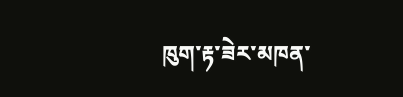ཁུག་རྟ་ཟེར་མཁན་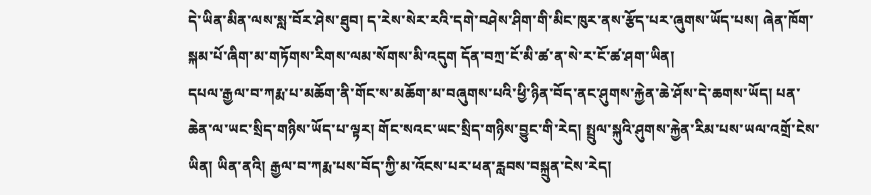དེ་ཡིན་མིན་ལས་སླ་བོར་ཤེས་ཐུབ། ད་རེས་སེར་རའི་དགེ་བཤེས་ཤིག་གི་མིང་ཁུར་ནས་རྩོད་པར་ཞུགས་ཡོད་པས། ཞེན་ཁོག་སྐམ་པོ་ཞིག་མ་གཏོགས་རིགས་ལམ་སོགས་མི་འདུག དོན་བཀྲ་ངོ་མི་ཚ་ན་སེ་ར་ངོ་ཚ་ཤག་ཡིན།
དཔལ་རྒྱལ་བ་ཀརྨ་པ་མཆོག་ནི་གོང་ས་མཆོག་མ་བཞུགས་པའི་ཕྱི་ཉིན་བོད་ནང་ཤུགས་རྐྱེན་ཆེ་ཤོས་དེ་ཆགས་ཡོད། པན་ཆེན་ལ་ཡང་སྲིད་གཉིས་ཡོད་པ་ལྟར། གོང་སའང་ཡང་སྲིད་གཉིས་བྱུང་གི་རེད། སྤྲུལ་སྐུའི་ཤུགས་རྐྱེན་རིམ་པས་ཡལ་འགྲོ་ངེས་ཡིན། ཡིན་ནའི། རྒྱལ་བ་ཀརྨ་པས་བོད་ཀྱི་མ་འོངས་པར་ཕན་རླབས་བསྐྲུན་ངེས་རེད།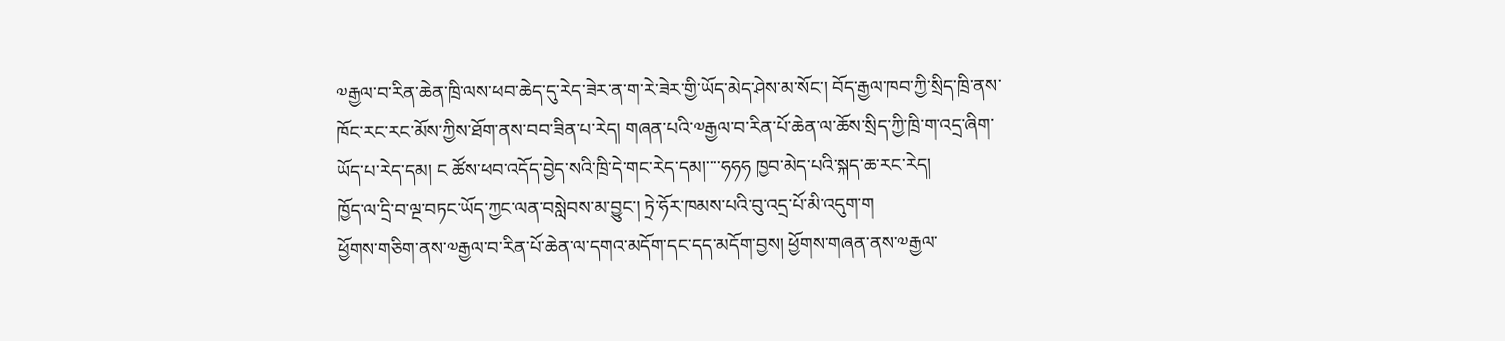༧རྒྱལ་བ་རིན་ཆེན་ཁྲི་ལས་ཕབ་ཆེད་དུ་རེད་ཟེར་ན་ག་རེ་ཟེར་གྱི་ཡོད་མེད་ཤེས་མ་སོང་། བོད་རྒྱལ་ཁབ་ཀྱི་སྲིད་ཁྲི་ནས་ཁོང་རང་རང་མོས་ཀྱིས་ཐོག་ནས་བབ་ཟིན་པ་རེད། གཞན་པའི་༧རྒྱལ་བ་རིན་པོ་ཆེན་ལ་ཆོས་སྲིད་ཀྱི་ཁྲི་ག་འདྲ་ཞིག་ཡོད་པ་རེད་དམ། ང ཚོས་ཕབ་འདོད་བྱེད་སའི་ཁྲི་དེ་གང་རེད་དམ།་་་་ཧཧཧ ཁྱབ་མེད་པའི་སྐད་ཆ་རང་རེད།
ཁྱོད་ལ་དྲི་བ་ལྔ་བཏང་ཡོད་ཀྱང་ལན་བསླེབས་མ་བྱུང་། ཏྲེ་ཧོར་ཁམས་པའི་བུ་འདྲ་པོ་མི་འདུག་ག
ཕྱོགས་གཅིག་ནས་༧རྒྱལ་བ་རིན་པོ་ཆེན་ལ་དགའ་མདོག་དང་དད་མདོག་བྱས། ཕྱོགས་གཞན་ནས་༧རྒྱལ་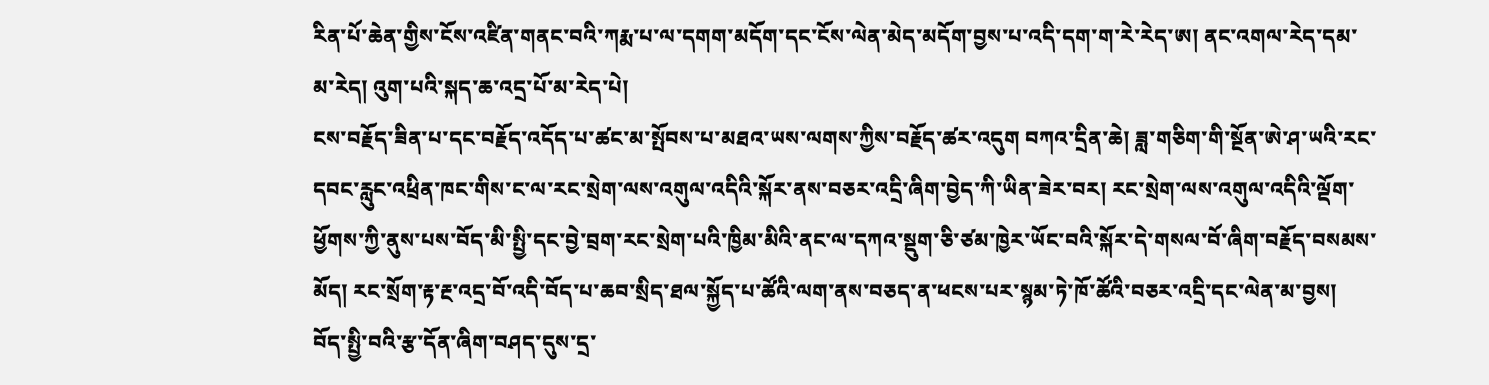རིན་པོ་ཆེན་གྱིས་ངོས་འཛིན་གནང་བའི་ཀརྨ་པ་ལ་དགག་མདོག་དང་ངོས་ལེན་མེད་མདོག་བྱས་པ་འདི་དག་ག་རེ་རེད་ཨ། ནང་འགལ་རེད་དམ་མ་རེད། འུག་པའི་སྐད་ཆ་འདྲ་པོ་མ་རེད་པེ།
ངས་བརྗོད་ཟིན་པ་དང་བརྗོད་འདོད་པ་ཚང་མ་སྤོབས་པ་མཐའ་ཡས་ལགས་ཀྱིས་བརྗོད་ཚར་འདུག བཀའ་དྲིན་ཆེ། ཟླ་གཅིག་གི་སྔོན་ཨེ་ཤ་ཡའི་རང་དབང་རླུང་འཕྲིན་ཁང་གིས་ང་ལ་རང་སྲེག་ལས་འགུལ་འདིའི་སྐོར་ནས་བཅར་འདྲི་ཞིག་བྱེད་ཀི་ཡིན་ཟེར་བར། རང་སྲེག་ལས་འགུལ་འདིའི་ལྡོག་ཕྱོགས་ཀྱི་ནུས་པས་བོད་མི་སྤྱི་དང་བྱེ་བྲག་རང་སྲེག་པའི་ཁྱིམ་མིའི་ནང་ལ་དཀའ་སྡུག་ཅི་ཙམ་ཁྱེར་ཡོང་བའི་སྐོར་དེ་གསལ་བོ་ཞིག་བརྗོད་བསམས་མོད། རང་སྲོག་རྟ་རྔ་འདྲ་བོ་འདི་བོད་པ་ཆབ་སྲིད་ཐལ་སྐྱོད་པ་ཚོའི་ལག་ནས་བཅད་ན་ཕངས་པར་སྙམ་ཏེ་ཁོ་ཚོའི་བཅར་འདྲི་དང་ལེན་མ་བྱས།
བོད་སྤྱི་བའི་རྩ་དོན་ཞིག་བཤད་དུས་དྲ་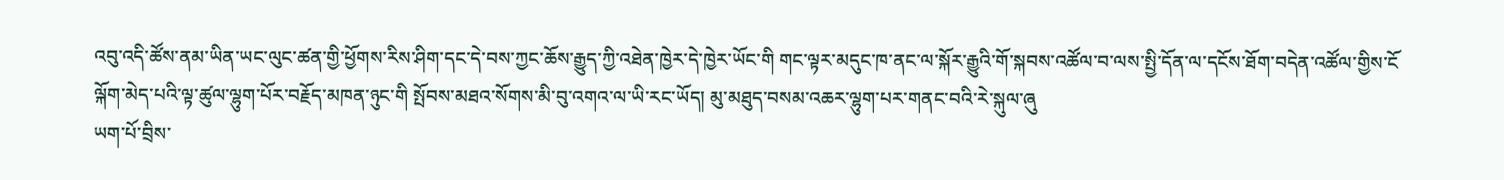འབུ་འདི་ཚོས་ནམ་ཡིན་ཡང་ལུང་ཚན་གྱི་ཕྱོགས་རིས་ཤིག་དང་དེ་བས་ཀྱང་ཆོས་རྒྱུད་ཀྱི་འཐེན་ཁྱེར་དེ་ཁྱེར་ཡོང་གི གང་ལྟར་མདུང་ཁ་ནང་ལ་སྐོར་རྒྱུའི་གོ་སྐབས་འཚོལ་བ་ལས་སྤྱི་དོན་ལ་དངོས་ཐོག་བདེན་འཚོལ་གྱིས་ངོ ལྐོག་མེད་པའི་ལྟ་ཚུལ་ལྷུག་པོར་བརྗོད་མཁན་ཉུང་གི སྤོབས་མཐའ་སོགས་མི་བུ་འགའ་ལ་ཡི་རང་ཡོད། མུ་མཐུད་བསམ་འཆར་ལྷུག་པར་གནང་བའི་རེ་སྐུལ་ཞུ
ཡག་པོ་བྲིས་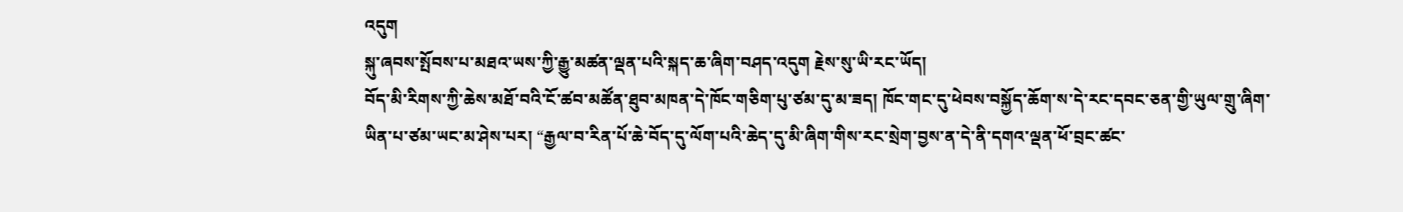འདུག
སྐུ་ཞབས་སྤོབས་པ་མཐའ་ཡས་ཀྱི་རྒྱུ་མཚན་ལྡན་པའི་སྐད་ཆ་ཞིག་བཤད་འདུག རྗེས་སུ་ཡི་རང་ཡོད།
བོད་མི་རིགས་ཀྱི་ཆེས་མཐོ་བའི་ངོ་ཚབ་མཚོན་ཐུབ་མཁན་དེ་ཁོང་གཅིག་པུ་ཙམ་དུ་མ་ཟད། ཁོང་གང་དུ་ཕེབས་བསྐྱོད་ཆོག་ས་དེ་རང་དབང་ཅན་གྱི་ཡུལ་གྲུ་ཞིག་ཡིན་པ་ཙམ་ཡང་མ་ཤེས་པར། “རྒྱལ་བ་རིན་པོ་ཆེ་བོད་དུ་ལོག་པའི་ཆེད་དུ་མི་ཞིག་གིས་རང་སྲེག་བྱས་ན་དེ་ནི་དགའ་ལྡན་ཕོ་བྲང་ཚང་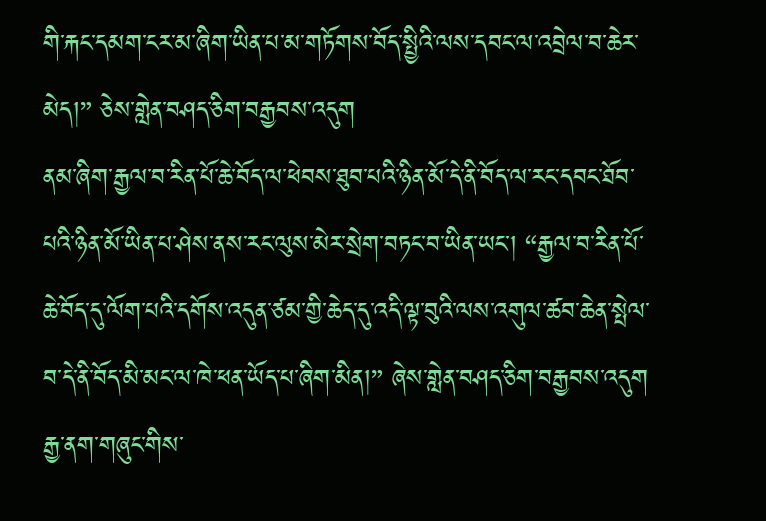གི་རྐང་དམག་ངར་མ་ཞིག་ཡིན་པ་མ་གཏོགས་བོད་སྤྱིའི་ལས་དབང་ལ་འབྲེལ་བ་ཆེར་མེད།” ཅེས་གླེན་བཤད་ཅིག་བརྒྱབས་འདུག
ནམ་ཞིག་རྒྱལ་བ་རིན་པོ་ཆེ་བོད་ལ་ཕེབས་ཐུབ་པའི་ཉིན་མོ་དེ་ནི་བོད་ལ་རང་དབང་ཐོབ་པའི་ཉིན་མོ་ཡིན་པ་ཤེས་ནས་རང་ལུས་མེར་སྲེག་བཏང་བ་ཡིན་ཡང་། “རྒྱལ་བ་རིན་པོ་ཆེ་བོད་དུ་ལོག་པའི་དགོས་འདུན་ཙམ་གྱི་ཆེད་དུ་འདི་ལྟ་བུའི་ལས་འགུལ་ཚབ་ཆེན་སྤེལ་བ་དེ་ནི་བོད་མི་མང་ལ་ཁེ་ཕན་ཡོད་པ་ཞིག་མིན།” ཞེས་གླེན་བཤད་ཅིག་བརྒྱབས་འདུག
རྒྱ་ནག་གཞུང་གིས་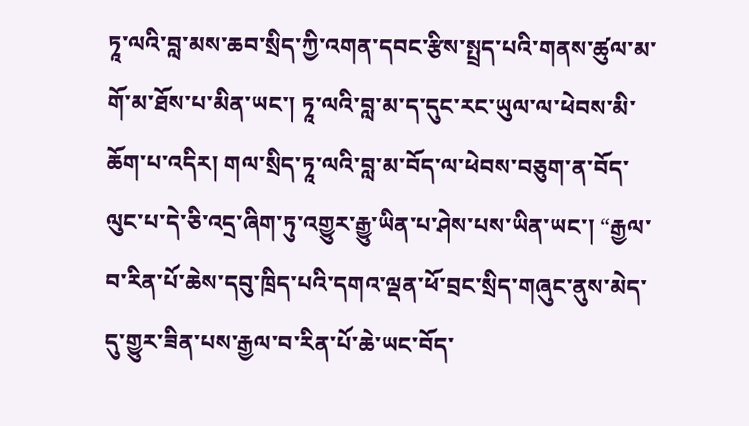ཏཱ་ལའི་བླ་མས་ཆབ་སྲིད་ཀྱི་འགན་དབང་རྩིས་སྤྲད་པའི་གནས་ཚུལ་མ་གོ་མ་ཐོས་པ་མིན་ཡང་། ཏཱ་ལའི་བླ་མ་ད་དུང་རང་ཡུལ་ལ་ཕེབས་མི་ཆོག་པ་འདིར། གལ་སྲིད་ཏཱ་ལའི་བླ་མ་བོད་ལ་ཕེབས་བཅུག་ན་བོད་ལུང་པ་དེ་ཅི་འདྲ་ཞིག་ཏུ་འགྱུར་རྒྱུ་ཡིན་པ་ཤེས་པས་ཡིན་ཡང་། “རྒྱལ་བ་རིན་པོ་ཆེས་དབུ་ཁྲིད་པའི་དགའ་ལྡན་ཕོ་བྲང་སྲིད་གཞུང་ནུས་མེད་དུ་གྱུར་ཟིན་པས་རྒྱལ་བ་རིན་པོ་ཆེ་ཡང་བོད་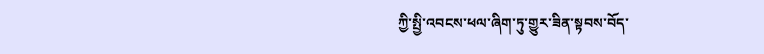ཀྱི་སྤྱི་འབངས་ཕལ་ཞིག་ཏུ་གྱུར་ཟིན་སྟབས་བོད་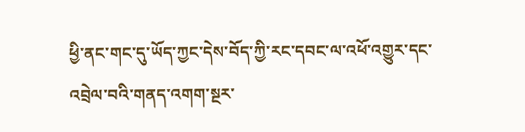ཕྱི་ནང་གང་དུ་ཡོད་ཀྱང་དེས་བོད་ཀྱི་རང་དབང་ལ་འཕོ་འགྱུར་དང་འབྲེལ་བའི་གནད་འགག་སྔར་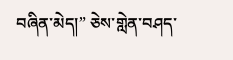བཞིན་མེད།” ཅེས་གླེན་བཤད་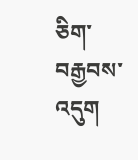ཅིག་བརྒྱབས་འདུག